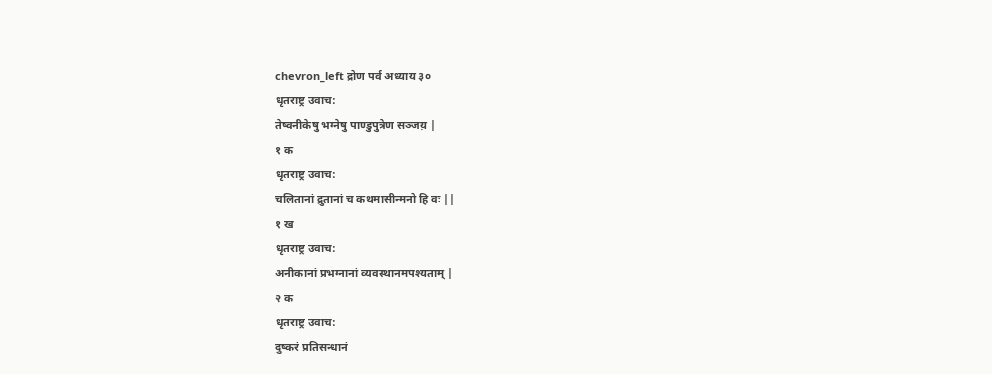chevron_left द्रोण पर्व अध्याय ३०
धृतराष्ट्र उवाच:
तेष्वनीकेषु भग्नेषु पाण्डुपुत्रेण सञ्जय़ |
१ क
धृतराष्ट्र उवाच:
चलितानां द्रुतानां च कथमासीन्मनो हि वः ||
१ ख
धृतराष्ट्र उवाच:
अनीकानां प्रभग्नानां व्यवस्थानमपश्यताम् |
२ क
धृतराष्ट्र उवाच:
दुष्करं प्रतिसन्धानं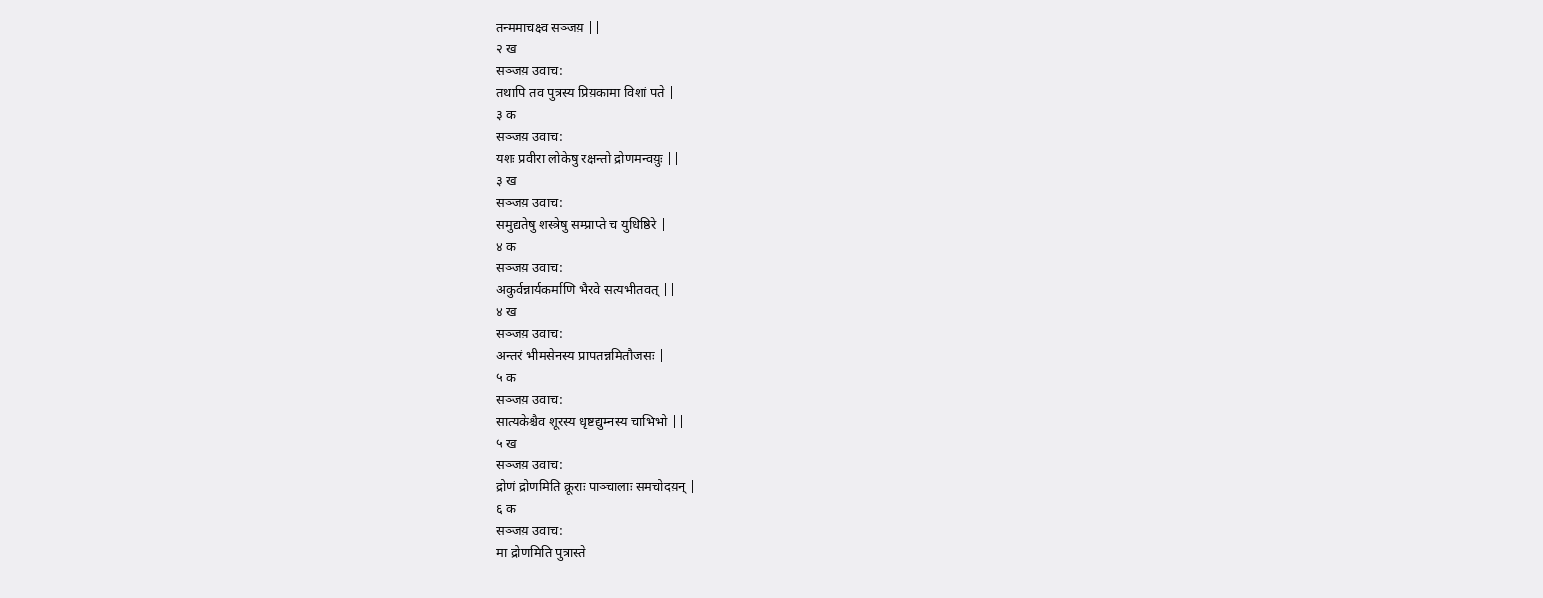तन्ममाचक्ष्व सञ्जय़ ||
२ ख
सञ्जय़ उवाच:
तथापि तव पुत्रस्य प्रिय़कामा विशां पते |
३ क
सञ्जय़ उवाच:
यशः प्रवीरा लोकेषु रक्षन्तो द्रोणमन्वय़ुः ||
३ ख
सञ्जय़ उवाच:
समुद्यतेषु शस्त्रेषु सम्प्राप्ते च युधिष्ठिरे |
४ क
सञ्जय़ उवाच:
अकुर्वन्नार्यकर्माणि भैरवे सत्यभीतवत् ||
४ ख
सञ्जय़ उवाच:
अन्तरं भीमसेनस्य प्रापतन्नमितौजसः |
५ क
सञ्जय़ उवाच:
सात्यकेश्चैव शूरस्य धृष्टद्युम्नस्य चाभिभो ||
५ ख
सञ्जय़ उवाच:
द्रोणं द्रोणमिति क्रूराः पाञ्चालाः समचोदय़न् |
६ क
सञ्जय़ उवाच:
मा द्रोणमिति पुत्रास्ते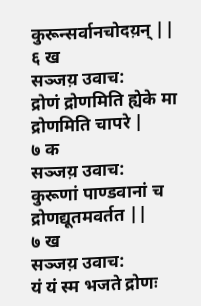कुरून्सर्वानचोदय़न् ||
६ ख
सञ्जय़ उवाच:
द्रोणं द्रोणमिति ह्येके मा द्रोणमिति चापरे |
७ क
सञ्जय़ उवाच:
कुरूणां पाण्डवानां च द्रोणद्यूतमवर्तत ||
७ ख
सञ्जय़ उवाच:
यं यं स्म भजते द्रोणः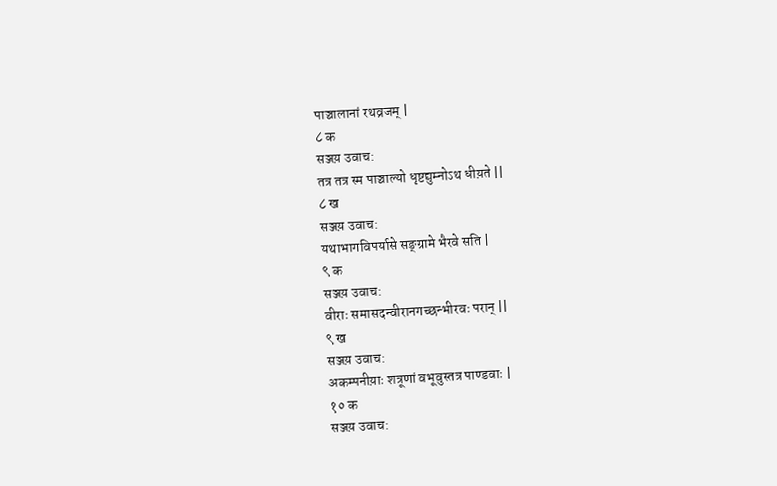पाञ्चालानां रथव्रजम् |
८ क
सञ्जय़ उवाच:
तत्र तत्र स्म पाञ्चाल्यो धृष्टद्युम्नोऽथ धीय़ते ||
८ ख
सञ्जय़ उवाच:
यथाभागविपर्यासे सङ्ग्रामे भैरवे सति |
९ क
सञ्जय़ उवाच:
वीराः समासदन्वीरानगच्छन्भीरवः परान् ||
९ ख
सञ्जय़ उवाच:
अकम्पनीय़ाः शत्रूणां वभूवुस्तत्र पाण्डवाः |
१० क
सञ्जय़ उवाच: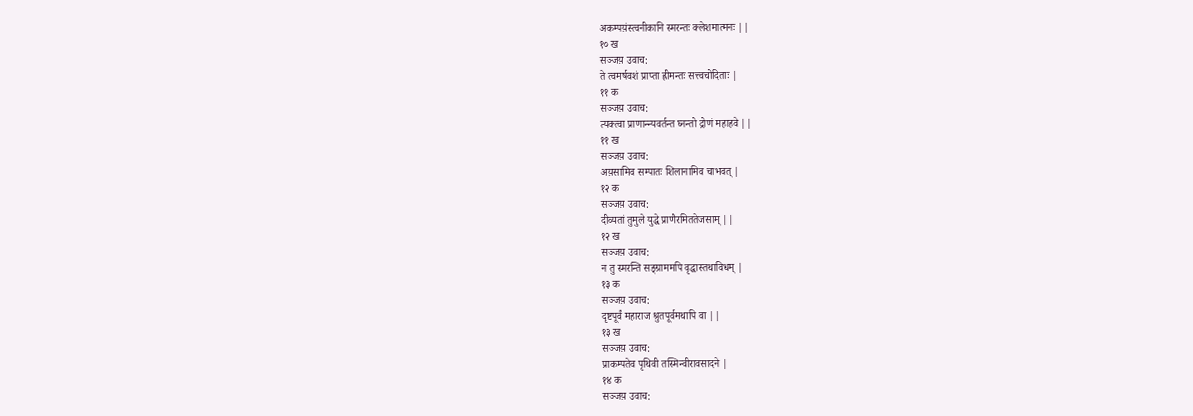अकम्पय़ंस्त्वनीकानि स्मरन्तः क्लेशमात्मनः ||
१० ख
सञ्जय़ उवाच:
ते त्वमर्षवशं प्राप्ता ह्रीमन्तः सत्त्वचोदिताः |
११ क
सञ्जय़ उवाच:
त्यक्त्वा प्राणान्न्यवर्तन्त घ्नन्तो द्रोणं महाहवे ||
११ ख
सञ्जय़ उवाच:
अय़सामिव सम्पातः शिलानामिव चाभवत् |
१२ क
सञ्जय़ उवाच:
दीव्यतां तुमुले युद्धे प्राणैरमिततेजसाम् ||
१२ ख
सञ्जय़ उवाच:
न तु स्मरन्ति सङ्ग्राममपि वृद्धास्तथाविधम् |
१३ क
सञ्जय़ उवाच:
दृष्टपूर्वं महाराज श्रुतपूर्वमथापि वा ||
१३ ख
सञ्जय़ उवाच:
प्राकम्पतेव पृथिवी तस्मिन्वीरावसादने |
१४ क
सञ्जय़ उवाच: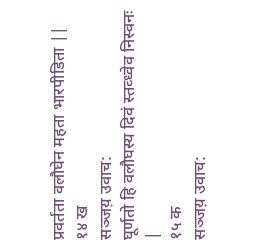प्रवर्तता वलौघेन महता भारपीडिता ||
१४ ख
सञ्जय़ उवाच:
घूर्णतो हि वलौघस्य दिवं स्तव्ध्वेव निस्वनः |
१५ क
सञ्जय़ उवाच: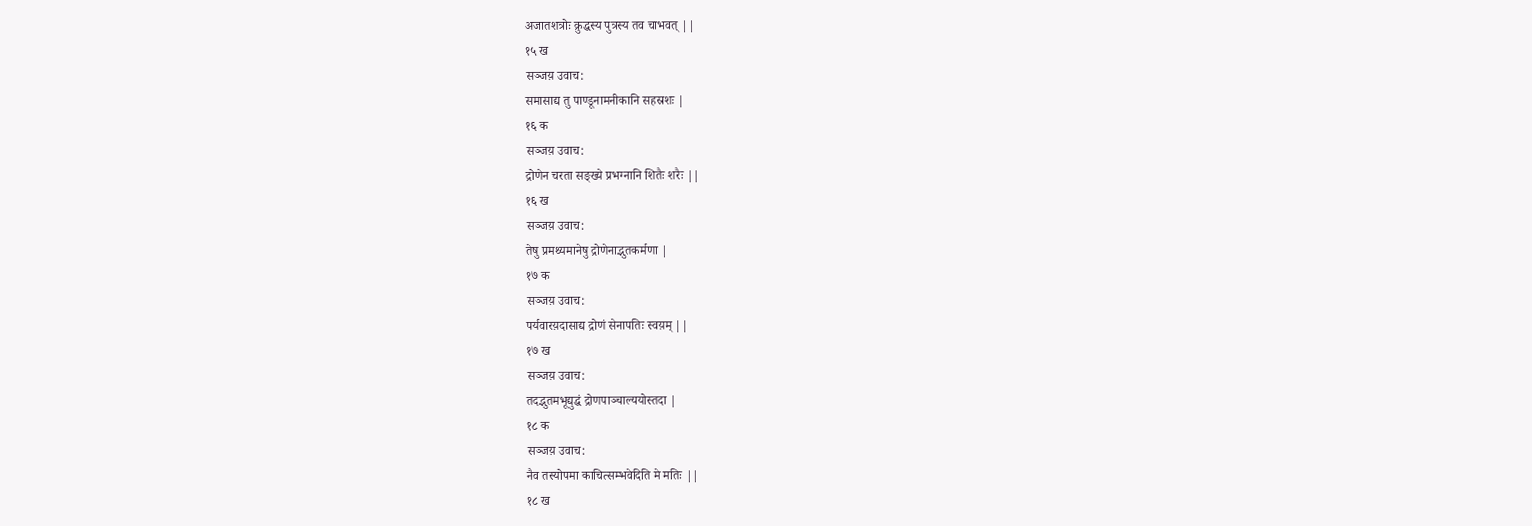अजातशत्रोः क्रुद्धस्य पुत्रस्य तव चाभवत् ||
१५ ख
सञ्जय़ उवाच:
समासाद्य तु पाण्डूनामनीकानि सहस्रशः |
१६ क
सञ्जय़ उवाच:
द्रोणेन चरता सङ्ख्ये प्रभग्नानि शितैः शरैः ||
१६ ख
सञ्जय़ उवाच:
तेषु प्रमथ्यमानेषु द्रोणेनाद्भुतकर्मणा |
१७ क
सञ्जय़ उवाच:
पर्यवारय़दासाद्य द्रोणं सेनापतिः स्वय़म् ||
१७ ख
सञ्जय़ उवाच:
तदद्भुतमभूद्युद्धं द्रोणपाञ्चाल्ययोस्तदा |
१८ क
सञ्जय़ उवाच:
नैव तस्योपमा काचित्सम्भवेदिति मे मतिः ||
१८ ख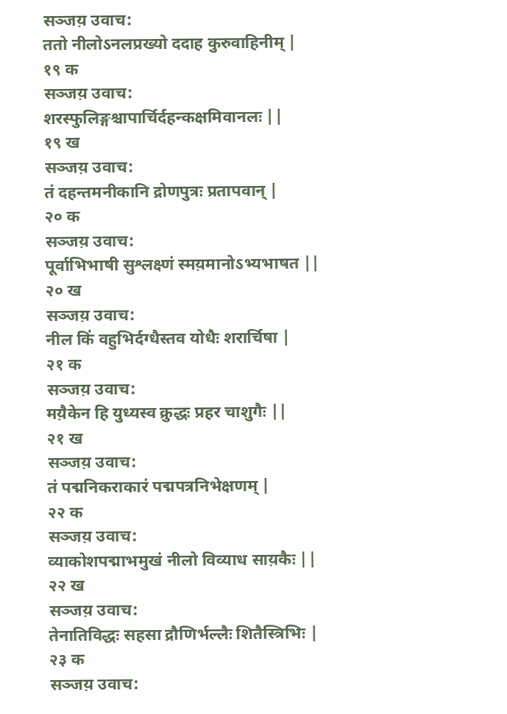सञ्जय़ उवाच:
ततो नीलोऽनलप्रख्यो ददाह कुरुवाहिनीम् |
१९ क
सञ्जय़ उवाच:
शरस्फुलिङ्गश्चापार्चिर्दहन्कक्षमिवानलः ||
१९ ख
सञ्जय़ उवाच:
तं दहन्तमनीकानि द्रोणपुत्रः प्रतापवान् |
२० क
सञ्जय़ उवाच:
पूर्वाभिभाषी सुश्लक्ष्णं स्मय़मानोऽभ्यभाषत ||
२० ख
सञ्जय़ उवाच:
नील किं वहुभिर्दग्धैस्तव योधैः शरार्चिषा |
२१ क
सञ्जय़ उवाच:
मय़ैकेन हि युध्यस्व क्रुद्धः प्रहर चाशुगैः ||
२१ ख
सञ्जय़ उवाच:
तं पद्मनिकराकारं पद्मपत्रनिभेक्षणम् |
२२ क
सञ्जय़ उवाच:
व्याकोशपद्माभमुखं नीलो विव्याध साय़कैः ||
२२ ख
सञ्जय़ उवाच:
तेनातिविद्धः सहसा द्रौणिर्भल्लैः शितैस्त्रिभिः |
२३ क
सञ्जय़ उवाच: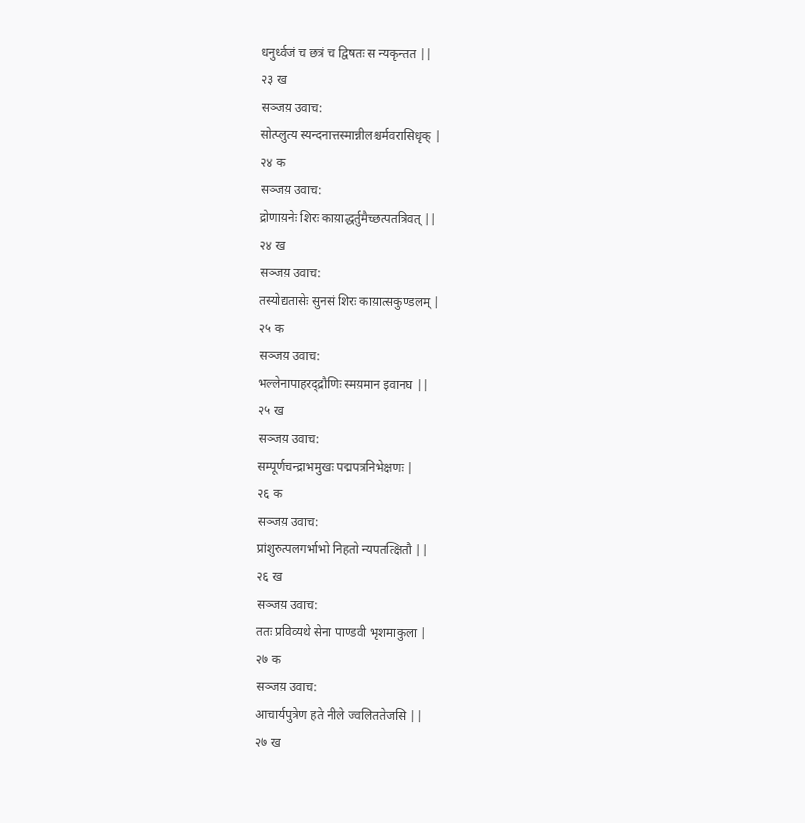धनुर्ध्वजं च छत्रं च द्विषतः स न्यकृन्तत ||
२३ ख
सञ्जय़ उवाच:
सोत्प्लुत्य स्यन्दनात्तस्मान्नीलश्चर्मवरासिधृक् |
२४ क
सञ्जय़ उवाच:
द्रोणाय़नेः शिरः काय़ाद्धर्तुमैच्छत्पतत्रिवत् ||
२४ ख
सञ्जय़ उवाच:
तस्योद्यतासेः सुनसं शिरः काय़ात्सकुण्डलम् |
२५ क
सञ्जय़ उवाच:
भल्लेनापाहरद्द्रौणिः स्मय़मान इवानघ ||
२५ ख
सञ्जय़ उवाच:
सम्पूर्णचन्द्राभमुखः पद्मपत्रनिभेक्षणः |
२६ क
सञ्जय़ उवाच:
प्रांशुरुत्पलगर्भाभो निहतो न्यपतत्क्षितौ ||
२६ ख
सञ्जय़ उवाच:
ततः प्रविव्यथे सेना पाण्डवी भृशमाकुला |
२७ क
सञ्जय़ उवाच:
आचार्यपुत्रेण हते नीले ज्वलिततेजसि ||
२७ ख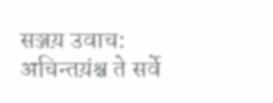सञ्जय़ उवाच:
अचिन्तय़ंश्च ते सर्वे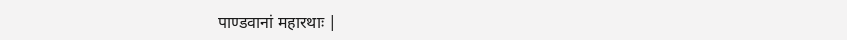पाण्डवानां महारथाः |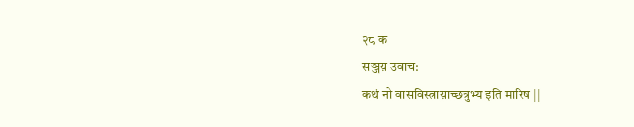२८ क
सञ्जय़ उवाच:
कथं नो वासविस्त्राय़ाच्छत्रुभ्य इति मारिष ||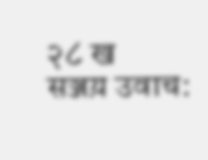२८ ख
सञ्जय़ उवाच: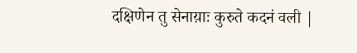दक्षिणेन तु सेनाय़ाः कुरुते कदनं वली |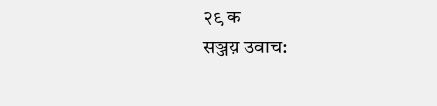२९ क
सञ्जय़ उवाच: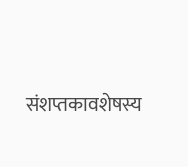संशप्तकावशेषस्य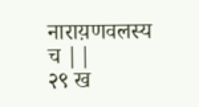नाराय़णवलस्य च ||
२९ ख